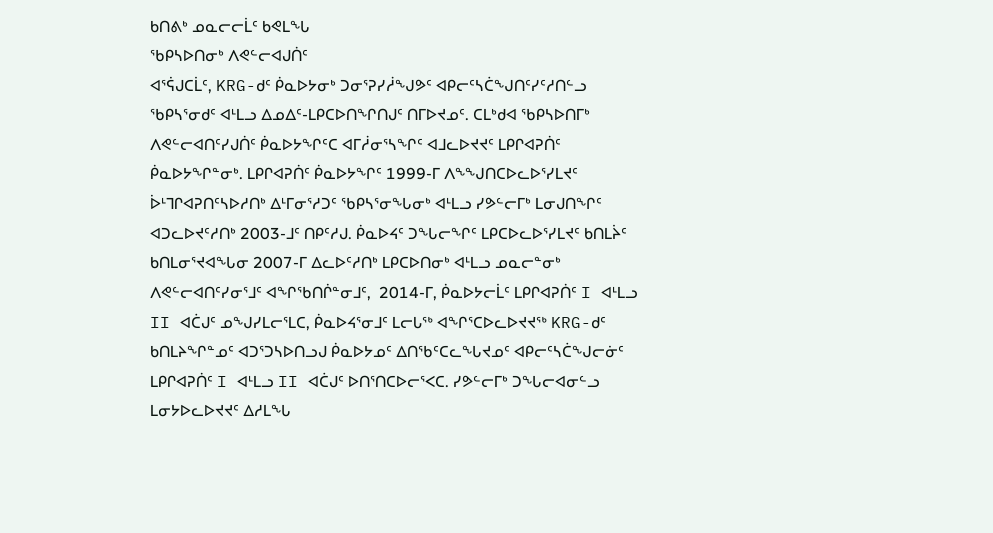ᑲᑎᕕᒃ ᓄᓇᓕᓕᒫᑦ ᑲᕙᒪᖓ
ᖃᑭᓴᐅᑎᓂᒃ ᐱᕙᓪᓕᐊᒍᑏᑦ
ᐊᕐᕌᒍᑕᒫᑦ, KRG-ᑯᑦ ᑮᓇᐅᔭᓂᒃ ᑐᓂᕐᕈᓯᓲᖑᕗᑦ ᐊᑭᓕᑦᓴᑖᖑᑎᑦᓯᑦᓱᑎᓪᓗ ᖃᑭᓴᕐᓂᑯᑦ ᐊᒻᒪᓗ ᐃᓄᐃᑦ-ᒪᑭᑕᐅᑎᖏᑎᒍᑦ ᑎᒥᐅᔪᓄᑦ. ᑕᒪᒃᑯᐊ ᖃᑭᓴᐅᑎᒥᒃ ᐱᕙᓪᓕᐊᑎᑦᓯᒍᑏᑦ ᑮᓇᐅᔭᖏᑦᑕ ᐊᒥᓲᓂᕐᓴᖏᑦ ᐊᒧᓚᐅᔪᔪᑦ ᒪᑭᒋᐊᕈᑏᑦ ᑮᓇᐅᔭᖏᓐᓂᒃ. ᒪᑭᒋᐊᕈᑏᑦ ᑮᓇᐅᔭᖏᑦ 1999-ᒥ ᐱᖕᖑᑎᑕᐅᓚᐅᕐᓯᒪᔪᑦ ᐆᒻᒣᒋᐊᕈᑎᑦᓴᐅᓱᑎᒃ ᐃᒻᒥᓂᕐᓱᑐᑦ ᖃᑭᓴᕐᓂᖓᓂᒃ ᐊᒻᒪᓗ ᓯᕗᓪᓕᒥᒃ ᒪᓂᒍᑎᖏᑦ ᐊᑐᓚᐅᔪᑦᓱᑎᒃ 2003-ᒧᑦ ᑎᑭᑦᓱᒍ. ᑮᓇᐅᔦᑦ ᑐᖓᓕᖏᑦ ᒪᑭᑕᐅᓚᐅᕐᓯᒪᔪᑦ ᑲᑎᒪᔩᑦ ᑲᑎᒪᓂᕐᔪᐊᖓᓂ 2007-ᒥ ᐃᓚᐅᑦᓱᑎᒃ ᒪᑭᑕᐅᑎᓂᒃ ᐊᒻᒪᓗ ᓄᓇᓕᓐᓂᒃ ᐱᕙᓪᓕᐊᑎᑦᓯᓂᕐᒧᑦ ᐊᖏᖃᑎᒌᓐᓂᒧᑦ,  2014-ᒥ, ᑮᓇᐅᔭᓕᒫᑦ ᒪᑭᒋᐊᕈᑏᑦ I ᐊᒻᒪᓗ II ᐊᑖᒍᑦ ᓄᖑᓯᒪᓕᕐᒪᑕ, ᑮᓇᐅᔦᕐᓂᒧᑦ ᒪᓕᒐᖅ ᐊᖏᕐᑕᐅᓚᐅᔪᔪᖅ KRG-ᑯᑦ ᑲᑎᒪᔨᖏᓐᓄᑦ ᐊᑐᕐᑐᓴᐅᑎᓗᒍ ᑮᓇᐅᔭᓄᑦ ᐃᑎᖃᑦᑕᓚᖓᔪᓄᑦ ᐊᑭᓕᑦᓴᑖᖑᓕᓃᑦ ᒪᑭᒋᐊᕈᑏᑦ I ᐊᒻᒪᓗ II ᐊᑖᒍᑦ ᐅᑎᕐᑎᑕᐅᓕᕐᐸᑕ. ᓯᕗᓪᓕᒥᒃ ᑐᖓᓕᐊᓂᓪᓗ ᒪᓂᔭᐅᓚᐅᔪᔪᑦ ᐃᓱᒪᖓ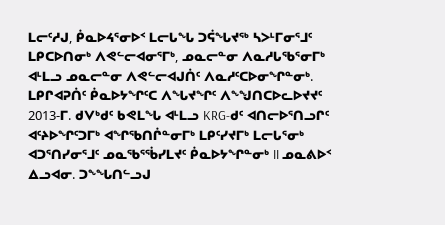ᒪᓕᑦᓱᒍ, ᑮᓇᐅᔦᕐᓂᐅᑉ ᒪᓕᒐᖓ ᑐᕌᖓᔪᖅ ᓴᐳᒻᒥᓂᕐᒧᑦ ᒪᑭᑕᐅᑎᓂᒃ ᐱᕙᓪᓕᐊᓂᕐᒥᒃ, ᓄᓇᓕᓐᓂ ᐱᓇᓱᒐᖃᕐᓂᒥᒃ ᐊᒻᒪᓗ ᓄᓇᓕᓐᓂ ᐱᕙᓪᓕᐊᒍᑏᑦ ᐱᓇᓱᑦᑕᐅᓂᖏᓐᓂᒃ.
ᒪᑭᒋᐊᕈᑏᑦ ᑮᓇᐅᔭᖏᑦᑕ ᐱᖓᔪᖏᑦ ᐱᖕᖑᑎᑕᐅᓚᐅᔪᔪᑦ 2013-ᒥ. ᑯᐯᒃᑯᑦ ᑲᕙᒪᖓ ᐊᒻᒪᓗ KRG-ᑯᑦ ᐊᑎᓕᐅᕐᑎᓗᒋᑦ ᐊᑦᔨᐅᖏᑦᑐᒥᒃ ᐊᖏᖃᑎᒌᓐᓂᒥᒃ ᒪᑭᑦᓯᔪᒥᒃ ᒪᓕᒐᕐᓂᒃ ᐊᑐᕐᑎᓯᓂᕐᒧᑦ ᓄᓇᖃᕐᖄᓯᒪᔪᑦ ᑮᓇᐅᔭᖏᓐᓂᒃ II ᓄᓇᕕᐅᑉ ᐃᓗᐊᓂ. ᑐᖕᖓᑎᓪᓗᒍ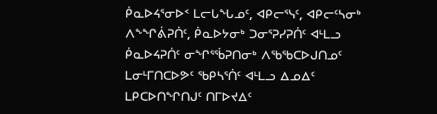ᑮᓇᐅᔦᕐᓂᐅᑉ ᒪᓕᒐᖓᓄᑦ, ᐊᑭᓕᕐᓭᑦ, ᐊᑭᓕᑦᓴᓂᒃ ᐱᖕᖏᕖᕈᑏᑦ, ᑮᓇᐅᔭᓂᒃ ᑐᓂᕐᕈᓯᕈᑏᑦ ᐊᒻᒪᓗ ᑮᓇᐅᔦᕈᑏᑦ ᓂᖏᕐᖄᕈᑎᓂᒃ ᐱᖃᖃᑕᐅᒍᑎᓄᑦ ᒪᓂᒻᒥᑎᑕᐅᕗᑦ ᖃᑭᓴᕐᑏᑦ ᐊᒻᒪᓗ ᐃᓄᐃᑦ ᒪᑭᑕᐅᑎᖏᑎᒍᑦ ᑎᒥᐅᔪᐃᑦ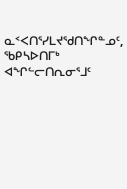ᓇᑉᐸᑎᕐᓯᒪᔪᖁᑎᖏᓐᓄᑦ, ᖃᑭᓴᐅᑎᒥᒃ ᐊᖏᓪᓕᑎᕆᓂᕐᒧᑦ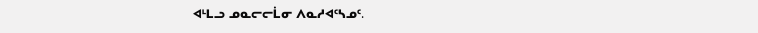ᐊᒻᒪᓗ ᓄᓇᓕᓕᒫᓂ ᐱᓇᓱᐊᑦᓴᓄᑦ.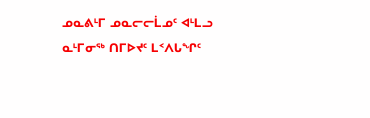ᓄᓇᕕᒻᒥ ᓄᓇᓕᓕᒫᓄᑦ ᐊᒻᒪᓗ ᓇᒻᒥᓂᖅ ᑎᒥᐅᔪᑦ ᒪᑉᐱᒐᖏᑦ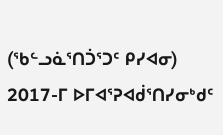(ᖃᓪᓗᓈᕐᑎᑑᕐᑐᑦ ᑭᓯᐊᓂ)
2017-ᒥ ᐅᒥᐊᕐᕈᐊᑰᕐᑎᓯᓂᒃᑯᑦ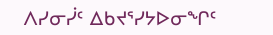ᐱᓯᓂᓰᑦ ᐃᑲᔪᕐᓯᔭᐅᓂᖏᑦ